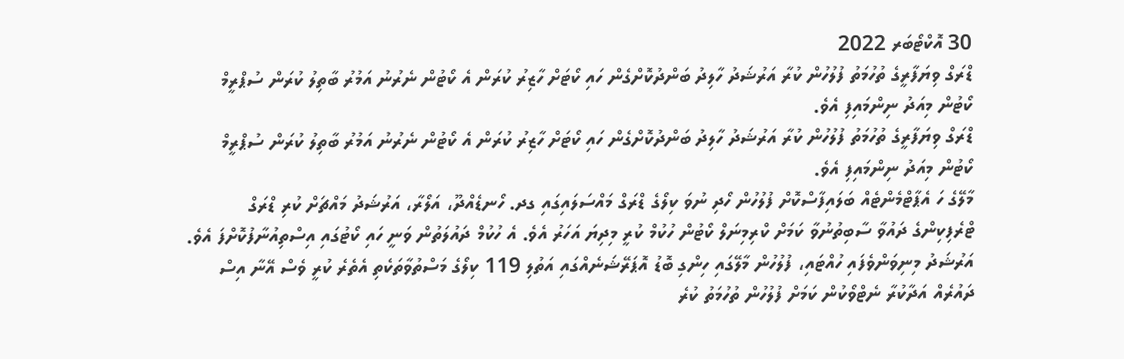30 އޮކްޓޯބަރ 2022
ޑްރަގް ވިޔަފާރީގެ ތުހުމަތު ފުލުހުން ކުރާ އަރުޝަދު ހާލިދު ބަންދުކޮށްގެން ހައި ކޯޓަށް ހާޒިރު ކުރަން އެ ކޯޓުން ނެރުނު އަމުރު ބާތިލު ކުރަން ސުޕްރީމް ކޯޓުން މިއަދު ނިންމައިފި އެވެ.
ޑްރަގް ވިޔަފާރީގެ ތުހުމަތު ފުލުހުން ކުރާ އަރުޝަދު ހާލިދު ބަންދުކޮށްގެން ހައި ކޯޓަށް ހާޒިރު ކުރަން އެ ކޯޓުން ނެރުނު އަމުރު ބާތިލު ކުރަން ސުޕްރީމް ކޯޓުން މިއަދު ނިންމައިފި އެވެ.
މާލޭގެ ހަ އެޕާޓްމެންޓެއް ބަލައިފާސްކޮށް ފުލުހުން ހޯދި ނުވަ ކިލޯގެ ޑްރަގް މައްސަލައިގައި ގދ. ހޯނޑެއްދޫ، އަލޯރާ، އަރުޝަދު މައްޗަށް ކުރި ޑްރަގް ޓްރެފިކިންގެ ދައުވާ ސާބިތުނުވާ ކަމަށް ކްރިމިނަލް ކޯޓުން ހުކުމް ކުރީ މިދިޔަ އަހަރު އެވެ. އެ ހުކުމް ދައުލަތުން ވަނީ ހައި ކޯޓުގައި އިސްތިއުނާފުކޮށްފަ އެވެ.
އަރުޝަދު މިނިވަންވެފައި ހުއްޓައި، ފުލުހުން މާލޭގައި ހިންގި ބޮޑު އޮޕަރޭޝަނެއްގައި އަތުލި 119 ކިލޯގެ މަސްތުވާތަކެތި އެތެރެ ކުރީ ވެސް އޭނާ އިސް ދައުރެއް އަދާކުރާ ނެޓްވޯކުން ކަމަށް ފުލުހުން ތުހުމަތު ކުރެ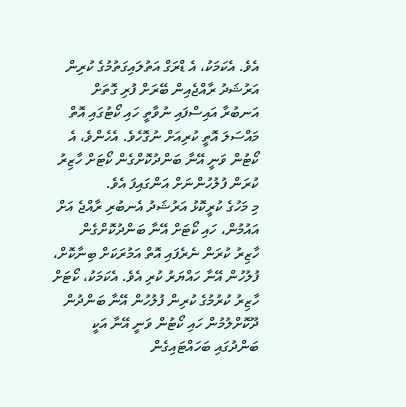އެވެ. އެކަމަކު، އެ ޑްރަގް އަތުލައިގަތުމުގެ ކުރިން އަރުޝަދު ރާއްޖެއިން ބޭރަށް ފުރި ގޮތަށް އަނބުރާ އައިސްފައި ނުވާތީ ހައި ކޯޓުގައި އޮތް މައްސަލަ އޮތީ ކުރިއަށް ނުގޮހެވެ. އެހެންވެ، އެ ކޯޓުން ވަނީ އޭނާ ބަންދުކޮށްގެން ކޯޓަށް ހާޒިރު ކުރަން ފުލުހުންނަށް އަންގައިފަ އެވެ.
މި މަހުގެ ކުރީކޮޅު އަރުޝަދު އެނބުރި ރާއްޖެ އަށް އައުމުން، ހައި ކޯޓަށް އޭނާ ބަންދުކޮށްގެން ހާޒިރު ކުރަން ނެރެފައި އޮތް އަމުރަކަށް ބިނާކޮށް، ފުލުހުން އޭނާ ހައްޔަރު ކުރި އެވެ. އެކަމަކު، ކޯޓަށް ހާޒިރު ކުރުމުގެ ކުރިން ފުލުހުން އޭނާ ބަންދުން ދޫކޮށްލުމުން ހައި ކޯޓުން ވަނީ އޭނާ އަކީ ބަންދުގައި ބަހައްޓައިގެން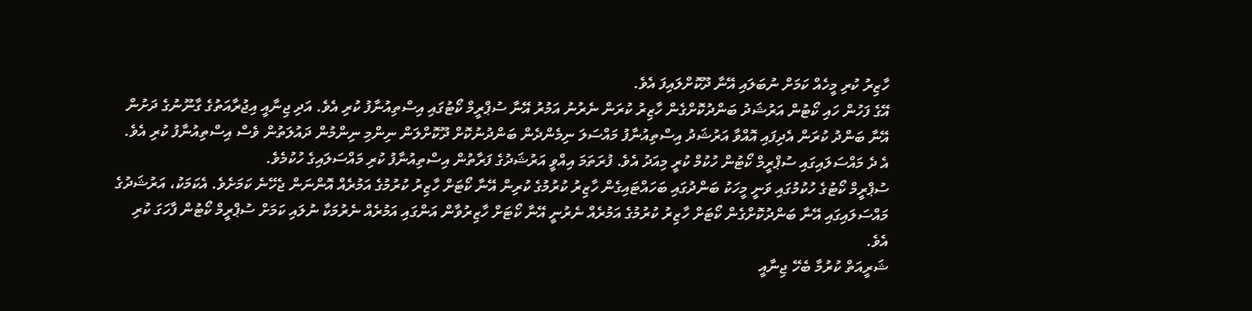ހާޒިރު ކުރި މީހެއް ކަމަށް ނުބަލައި އޭނާ ދޫކޮށްލައިފަ އެވެ.
އޭގެ ފަހުން ހައި ކޯޓުން އަރުޝަދު ބަންދުކޮށްގެން ހާޒިރު ކުރަން ނެރުނު އަމުރު އޭނާ ސުޕްރީމް ކޯޓުގައި އިސްތިއުނާފު ކުރި އެވެ. އަދި ޖިނާއީ އިޖުރާއަތުގެ ގާނޫނުގެ ދަށުން އޭނާ ބަންދު ކުރަން އެދިފައި އޮއްވާ އަރުޝަދު އިސްތިއުނާފު މައްސަލަ ނިމެންދެން ބަންދުނުކޮށް ދޫކޮށްލަން ނިންމި ނިންމުން ދައުލަތުން ވެސް އިސްތިއުނާފު ކުރި އެވެ.
އެ ދެ މައްސަލައިގައި ސުޕްރީމް ކޯޓުން ހުކުމް ކުރީ މިއަދު އެވެ. ފުރަތަމަ އިއްވީ އަރުޝަދުގެ ފަރާތުން އިސްތިއުނާފު ކުރި މައްސަލައިގެ ހުކުމެވެ.
ސުޕްރީމް ކޯޓުގެ ހުކުމުގައި ވަނީ މީހަކު ބަންދުގައި ބަހައްޓައިގެން ހާޒިރު ކުރުމުގެ ކުރިން އޭނާ ކޯޓަށް ހާޒިރު ކުރުމުގެ އަމުރެއް އޮންނަން ޖެހޭނެ ކަމަށެވެ. އެކަމަކު، އަރުޝަދުގެ މައްސަލައިގައި އޭނާ ބަންދުކޮށްގެން ކޯޓަށް ހާޒިރު ކުރުމުގެ އަމުރެއް ނެރުނީ އޭނާ ކޯޓަށް ހާޒިރުވާން އަންގައި އަމުރެއް ނެރުމަކާ ނުލައި ކަމަށް ސުޕްރީމް ކޯޓުން ފާހަގަ ކުރި އެވެ.
ޝަރީއަތް ކުރުމާ ބެހޭ ޖިނާއީ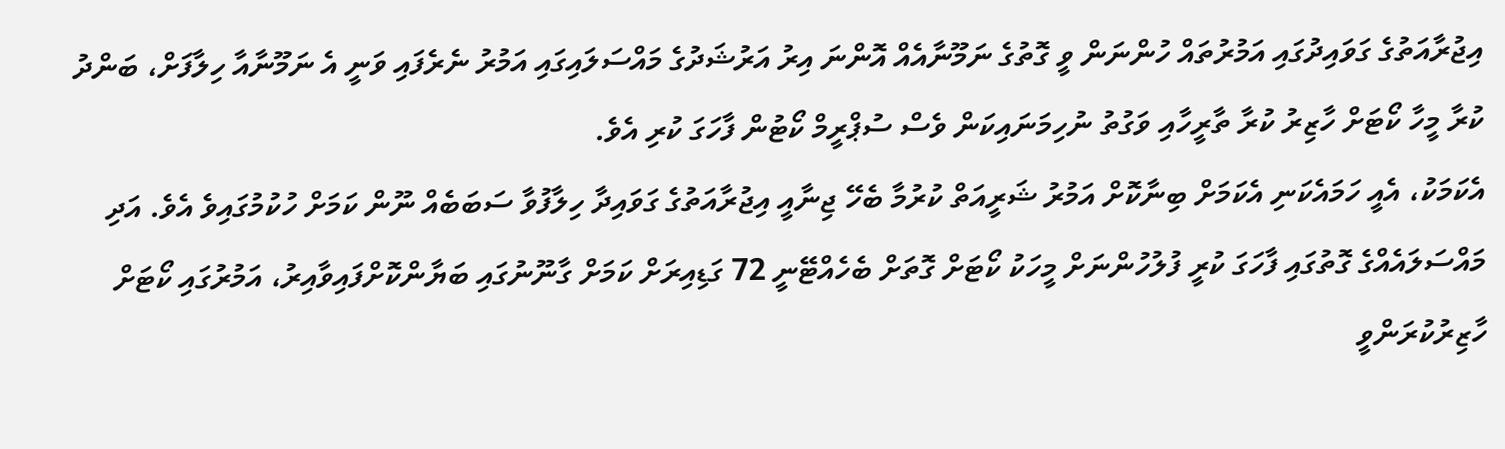އިޖުރާއަތުގެ ގަވައިދުގައި އަމުރުތައް ހުންނަން ވީ ގޮތުގެ ނަމޫނާއެއް އޮންނަ އިރު އަރުޝަދުގެ މައްސަލައިގައި އަމުރު ނެރެފައި ވަނީ އެ ނަމޫނާއާ ހިލާފަށް، ބަންދު ކުރާ މީހާ ކޯޓަށް ހާޒިރު ކުރާ ތާރީހާއި ވަގުތު ނުހިމަނައިކަން ވެސް ސުޕްރީމް ކޯޓުން ފާހަގަ ކުރި އެވެ.
އެކަމަކު، އެއީ ހަމައެކަނި އެކަމަށް ބިނާކޮށް އަމުރު ޝަރީއަތް ކުރުމާ ބެހޭ ޖިނާއީ އިޖުރާއަތުގެ ގަވައިދާ ހިލާފުވާ ސަބަބެއް ނޫން ކަމަށް ހުކުމުގައިވެ އެވެ. އަދި މައްސަލައެއްގެ ގޮތުގައި ފާހަގަ ކުރީ ފުލުހުންނަށް މީހަކު ކޯޓަށް ގޮތަށް ބެހެއްޓޭނީ 72 ގަޑިއިރަށް ކަމަށް ގާނޫނުގައި ބަޔާންކޮށްފައިވާއިރު، އަމުރުގައި ކޯޓަށް ހާޒިރުކުރަންވީ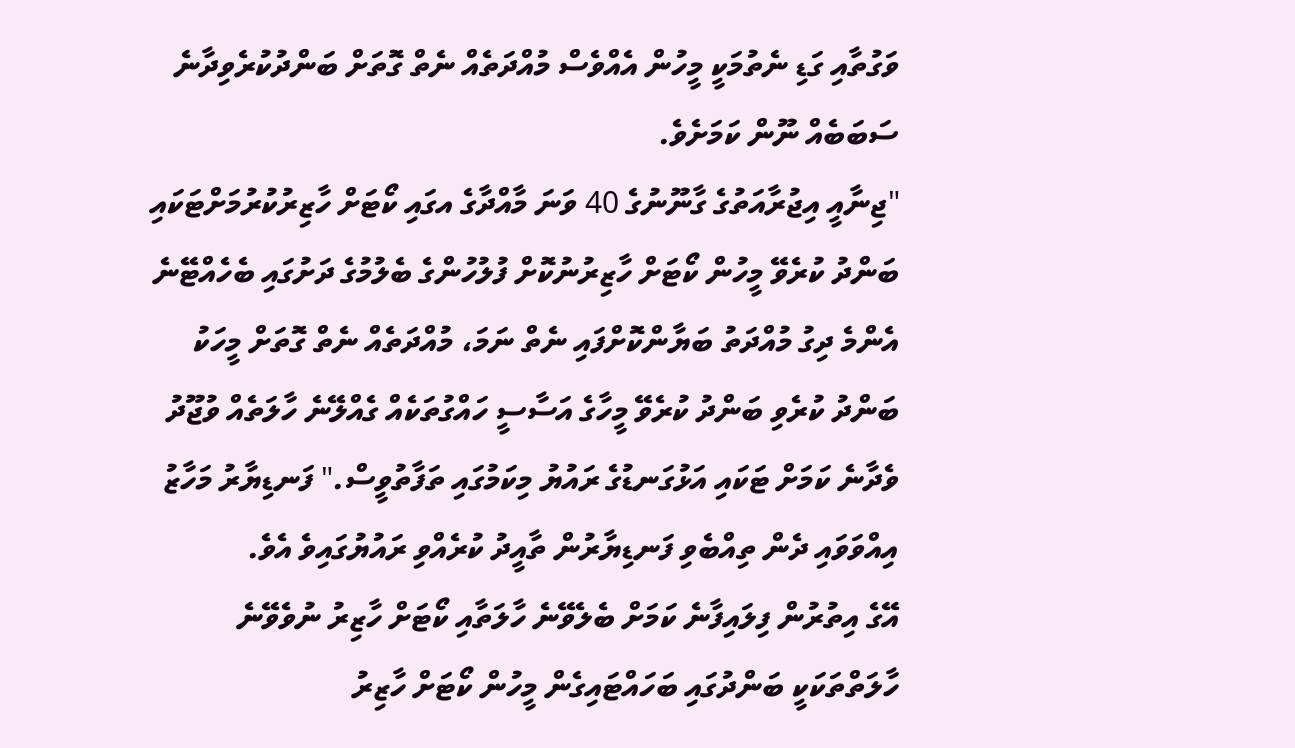ވަގުތާއި ގަޑި ނެތުމަކީ މީހުން އެއްވެސް މުއްދަތެއް ނެތް ގޮތަށް ބަންދުކުރެވިދާނެ ސަބަބެއް ނޫން ކަމަށެވެ.
"ޖިނާއީ އިޖުރާއަތުގެ ގާނޫނުގެ 40 ވަނަ މާއްދާގެ އގައި ކޯޓަށް ހާޒިރުކުރުމަށްޓަކައި ބަންދު ކުރެވޭ މީހުން ކޯޓަށް ހާޒިރުނުކޮށް ފުލުހުންގެ ބެލުމުގެ ދަށުގައި ބެހެއްޓޭނެ އެންމެ ދިގު މުއްދަތު ބަޔާންކޮށްފައި ނެތް ނަމަ، މުއްދަތެއް ނެތް ގޮތަށް މީހަކު ބަންދު ކުރެވި ބަންދު ކުރެވޭ މީހާގެ އަސާސީ ހައްގުތަކެއް ގެއްލޭނެ ހާލަތެއް ވުޖޫދު ވެދާނެ ކަމަށް ޓަކައި އަޅުގަނޑުގެ ރައުޔު މިކަމުގައި ތަފާތުވީސް." ފަނޑިޔާރު މަހާޒު އިއްވަވައި ދެން ތިއްބެވި ފަނޑިޔާރުން ތާއީދު ކުރެއްވި ރައުޔުގައިވެ އެވެ.
އޭގެ އިތުރުން ފިލައިފާނެ ކަމަށް ބެލެވޭނެ ހާލަތާއި ކޯޓަށް ހާޒިރު ނުވެވޭނެ ހާލަތްތަކަކީ ބަންދުގައި ބަހައްޓައިގެން މީހުން ކޯޓަށް ހާޒިރު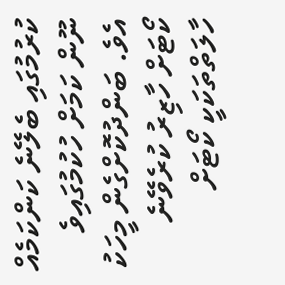ކުރުމުގައި ބެލޭނެ ކަންކަމެއް ނޫން ކަމަށް ހުކުމުގައިވެ އެވެ. ބަންދުކޮށްގެން މީހަކު ކޯޓަށް ހާޒިރު ކުރެވޭނެ ހާލަތްތަކަކީ ކޯޓަށް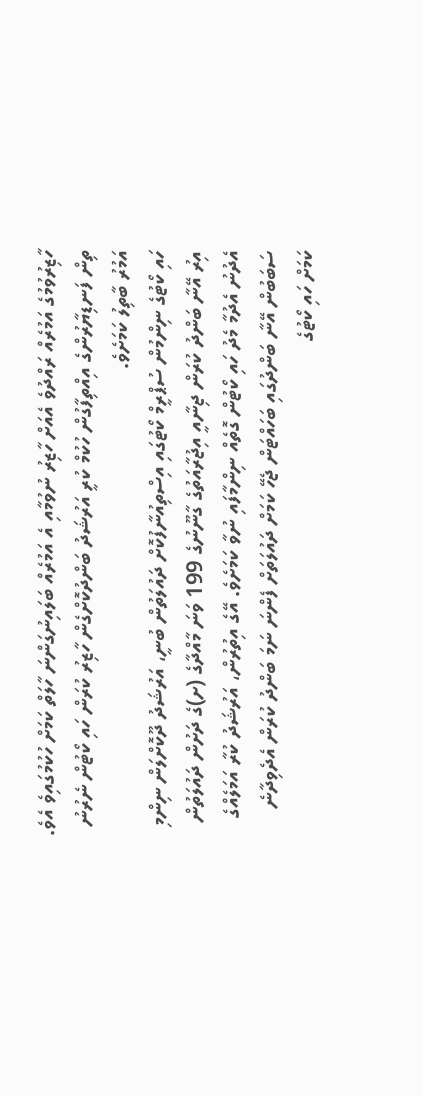ހާޒިރުވުމުގެ އަމުރެއް ރައްދުވެ އެއަށް ހާޒިރު ނުވުމާއި އެ އަމުރެއް ބަލައިނުގަންނަ ހާލަތް ކަމަށް ހުކުމުގައިވެ އެވެ.
ތިން ފަނޑިޔާރުންގެ އިއްތިފާގުން ހުކުމް ކުރީ އަރުޝަދު ބަންދުކޮށްގެން ހާޒިރު ކުރަން ހައި ކޯޓުން ނެރުނު އަމުރު ބާތިލު ކަމަށެވެ.
ހައި ކޯޓުގެ ނިންމުން ސުޕްރީމް ކޯޓުގައި އިސްތިއުނާފުކޮށް ދައުލަތުން ބުނީ، އަރުޝަދު ދޫކޮށްލަން ނިންމި އިރު އޭނާ ބަންދު ކުރަން ޖިނާއީ އިޖުރާއަތުގެ ގާނޫނުގެ 199 ވަނަ މާއްދާގެ (ށ)ގެ ދަށުން ދައުލަތުން އެދުނު އެދުމާ މެދު ހައި ކޯޓުން ގޮތެއް ނިންމާފައި ނުވާ ކަމަށެވެ. އޭގެ އިތުރުން، އަރުޝަދު ކުރާ އަމަލެއްގެ ސަބަބުން އޭނާ ބަންދުގައި ބަހައްޓަން ޖެހޭ ކަމަށް ދައުލަތަށް ފެންނަ ނަމަ ބަންދު ކުރަން އެދެވިދާނެ ކަމަށް ހައި ކޯޓުގެ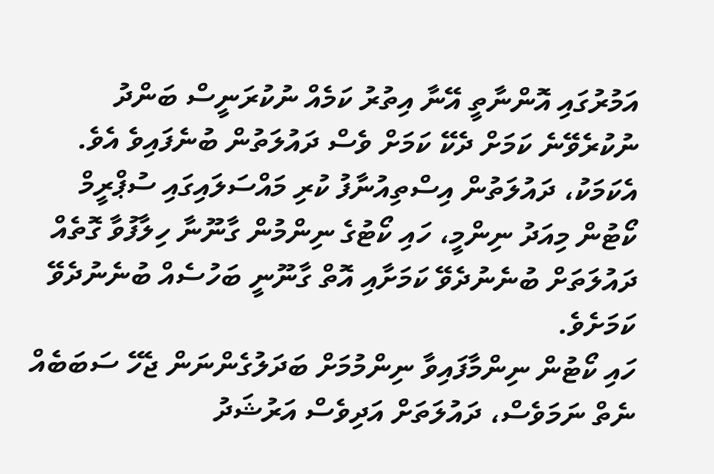އަމުރުގައި އޮންނާތީ އޭނާ އިތުރު ކަމެއް ނުކުރަނީސް ބަންދު ނުކުރެވޭނެ ކަމަށް ދެކޭ ކަމަށް ވެސް ދައުލަތުން ބުނެފައިވެ އެވެ.
އެކަމަކު، ދައުލަތުން އިސްތިއުނާފު ކުރި މައްސަލައިގައި ސުޕްރީމް ކޯޓުން މިއަދު ނިންމީ، ހައި ކޯޓުގެ ނިންމުން ގާނޫނާ ހިލާފުވާ ގޮތެއް ދައުލަތަށް ބުނެނުދެވޭ ކަމަށާއި އޮތް ގާނޫނީ ބަހުސެއް ބުނެނުދެވޭ ކަމަށެވެ.
ހައި ކޯޓުން ނިންމާފައިވާ ނިންމުމަށް ބަދަލުގެންނަން ޖެހޭ ސަބަބެއް ނެތް ނަމަވެސް، ދައުލަތަށް އަދިވެސް އަރުޝަދު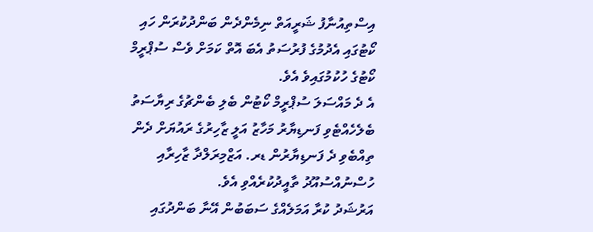އިސްތިއުނާފު ޝަރީއަތް ނިމެންދެން ބަންދުކުރަން ހައި ކޯޓުގައި އެދުމުގެ ފުރުސަތު އެބަ އޮތް ކަމަށް ވެސް ސުޕްރީމް ކޯޓުގެ ހުކުމުގައިވެ އެވެ.
އެ ދެ މައްސަލަ ސުޕްރީމް ކޯޓުން ބެލި ބެންޗުގެ ރިޔާސަތު ބެލެހެއްޓެވި ފަނޑިޔާރު މަހާޒު އަލީ ޒާހިރުގެ ރައުޔަށް ދެން ތިއްބެވި ދެ ފަނޑިޔާރުން ޑރ. އަޒްމިރަލްދާ ޒާހިރާއި ހުސްނުއްސުއޫދު ތާއީދުކުރެއްވި އެވެ.
އަރުޝަދު ކުރާ އަމަލެއްގެ ސަބަބުން އޭނާ ބަންދުގައި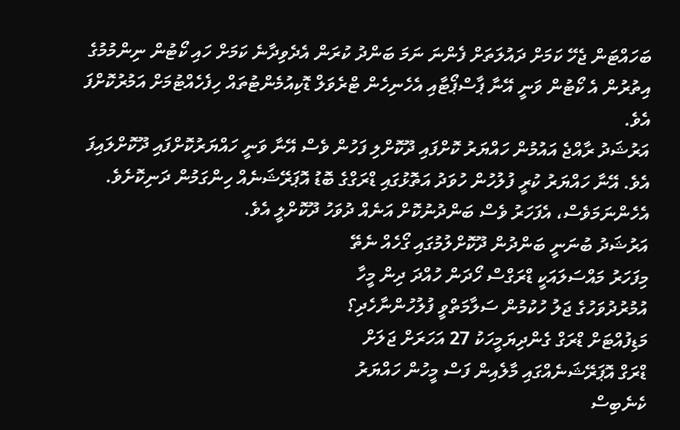ބަހައްޓަން ޖެހޭ ކަމަށް ދައުލަތަށް ފެންނަ ނަމަ ބަންދު ކުރަން އެދެވިދާނެ ކަމަށް ހައި ކޯޓުން ނިންމުމުގެ އިތުރުން އެ ކޯޓުން ވަނީ އޭނާ ޕާސްޕޯޓާއި އެހެނިހެން ޓްރެވަލް ޑޮކިއުމެންޓުތައް ހިފެހެއްޓުމަށް އަމުރުކޮށްފަ އެވެ.
އަރުޝަދު ރާއްޖެ އައުމުން ހައްޔަރު ކޮށްފައި ދޫކޮށްލި ފަހުން ވެސް އޭނާ ވަނީ ހައްޔަރުކޮށްފައި ދޫކޮށްލައިފަ އެވެ. އޭނާ ހައްޔަރު ކުރީ ފުލުހުން ހުވަދު އަތޮޅުގައި ޑްރަގްގެ ބޮޑު އޮޕަރޭޝަނެއް ހިންގަމުން ދަނިކޮށެވެ. އެހެންނަމަވެސް، އެފަހަރު ވެސް ބަންދުނުކޮށް އަނެއް ދުވަހު ދޫކޮށްލީ އެވެ.
އަރުޝަދު ބުނަނީ ބަންދުން ދޫކޮށްލުމުގައި ގޯހެއް ނެތޭ
މިފަހަރު މައްސަލައަކީ ޑްރަގްސް ހޯދަން ހުއްދަ ދިން މީހާ
އުމުރުދުވަހުގެ ޖަލު ހުކުމުން ސަލާމަތްވީ ފުލުހުންނާހެދި؟
މަޑިފުއްޓަށް ޑްރަގް ގެންދިޔަމީހަކު 27 އަހަރަށް ޖަލަށް
ޑްރަގް އޮޕަރޭޝަނެއްގައި މާލެއިން ފަސް މީހުން ހައްޔަރު
ކެނެބިސް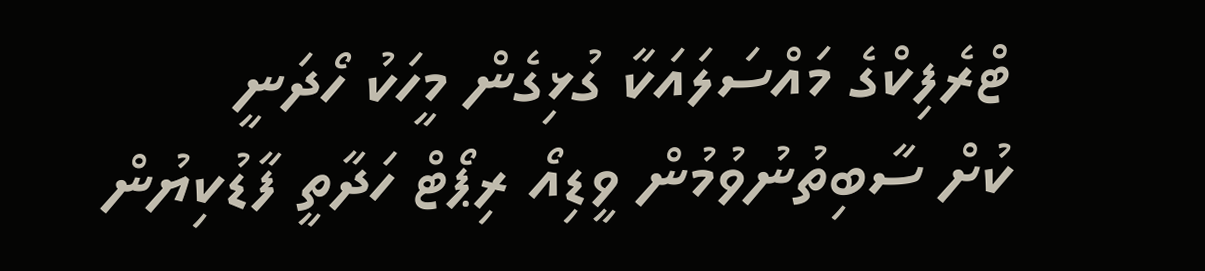ޓްރެފިކްގެ މައްސަލައަކާ ގުޅިގެން މީހަކު ހޯދަނީ
ކުށް ސާބިތުނުވުމުން ވީޑިއޯ ރިޕޯޓް ހަދާތީ ފާޑުކިޔުން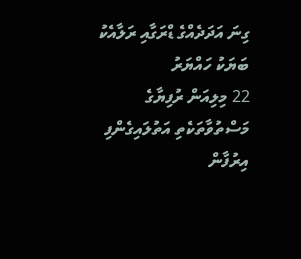ގިނަ އަދަދެއްގެ ޑްރަގާއި ރަލާއެކު ބަޔަކު ހައްޔަރު
22 މިލިއަން ރުފިޔާގެ މަސްތުވާތަކެތި އަތުލައިގެންފި
އިރުފާން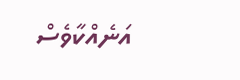އަނެއްކާވެސް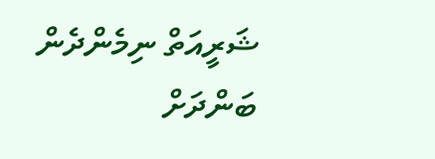ޝަރީއަތް ނިމެންދެން ބަންދަށް